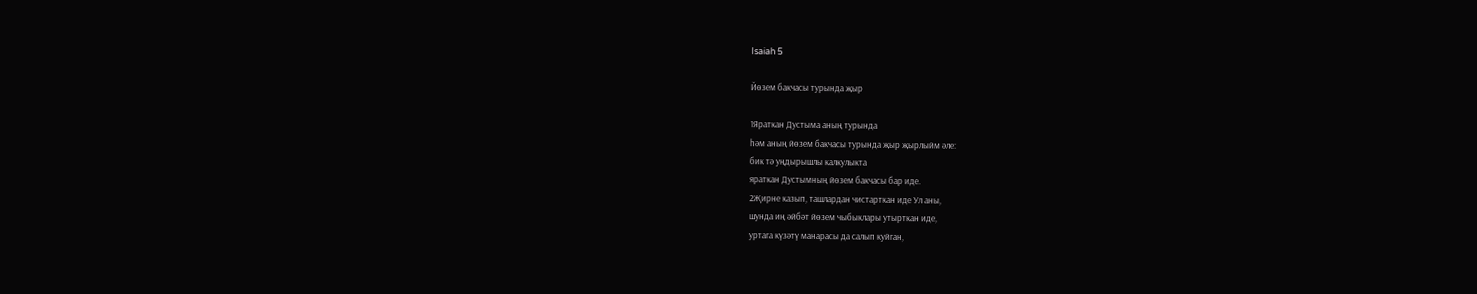Isaiah 5

Йөзем бакчасы турында җыр

1Яраткан Дустыма аның турында
һәм аның йөзем бакчасы турында җыр җырлыйм әле:
бик тә уңдырышлы калкулыкта
яраткан Дустымның йөзем бакчасы бар иде.
2Җирне казып, ташлардан чистарткан иде Ул аны,
шунда иң әйбәт йөзем чыбыклары утырткан иде,
уртага күзәтү манарасы да салып куйган,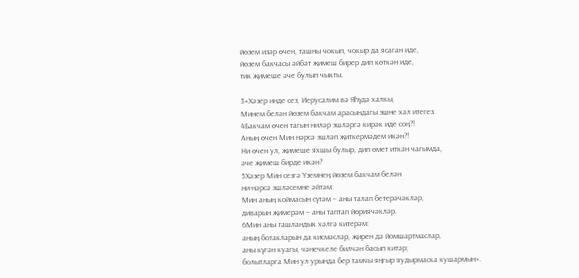йөзем изәр өчен, ташны чокып, чокыр да ясаган иде,
йөзем бакчасы әйбәт җимеш бирер дип көткән иде,
тик җимеше әче булып чыкты.

3«Хәзер инде сез, Иерусалим вә Яһүдә халкы,
Минем белән йөзем бакчам арасындагы эшне хәл итегез.
4Бакчам өчен тагын ниләр эшләргә кирәк иде соң?!
Аның өчен Мин нәрсә эшләп җиткермәдем икән?!
Ни өчен ул, җимеше яхшы булыр, дип өмет иткән чагымда,
әче җимеш бирде икән?
5Хәзер Мин сезгә Үземнең йөзем бакчам белән
ни-нәрсә эшләсемне әйтәм:
Мин аның коймасын сүтәм – аны талап бетерәчәкләр,
диварын җимерәм – аны таптап йөриячәкләр.
6Мин аны ташландык хәлгә китерәм:
аның ботакларын да кисмәсләр, җирен дә йомшартмаслар,
аны күгән куагы, чәнечкеле билчән басып китәр;
болытларга Мин ул урында бер тамчы яңгыр яудырмаска кушармын».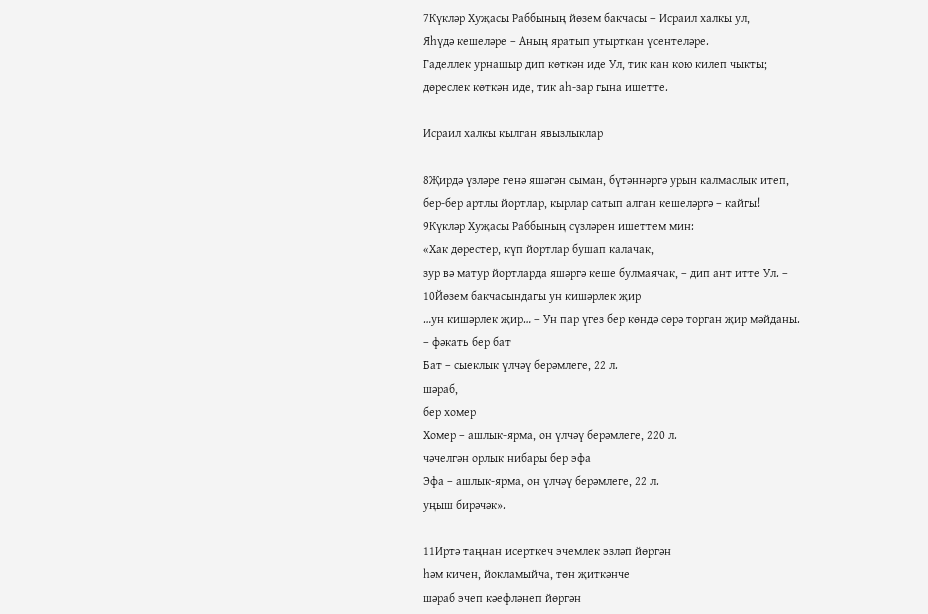7Күкләр Хуҗасы Раббының йөзем бакчасы – Исраил халкы ул,
Яһүдә кешеләре – Аның яратып утырткан үсентеләре.
Гаделлек урнашыр дип көткән иде Ул, тик кан кою килеп чыкты;
дөреслек көткән иде, тик аһ-зар гына ишетте.

Исраил халкы кылган явызлыклар

8Җирдә үзләре генә яшәгән сыман, бүтәннәргә урын калмаслык итеп,
бер-бер артлы йортлар, кырлар сатып алган кешеләргә – кайгы!
9Күкләр Хуҗасы Раббының сүзләрен ишеттем мин:
«Хак дөрестер, күп йортлар бушап калачак,
зур вә матур йортларда яшәргә кеше булмаячак, – дип ант итте Ул. –
10Йөзем бакчасындагы ун кишәрлек җир
…ун кишәрлек җир… – Ун пар үгез бер көндә сөрә торган җир мәйданы.
– фәкать бер бат
Бат – сыеклык үлчәү берәмлеге, 22 л.
шәраб,
бер хомер
Хомер – ашлык-ярма, он үлчәү берәмлеге, 220 л.
чәчелгән орлык нибары бер эфа
Эфа – ашлык-ярма, он үлчәү берәмлеге, 22 л.
уңыш бирәчәк».

11Иртә таңнан исерткеч эчемлек эзләп йөргән
һәм кичен, йокламыйча, төн җиткәнче
шәраб эчеп кәефләнеп йөргән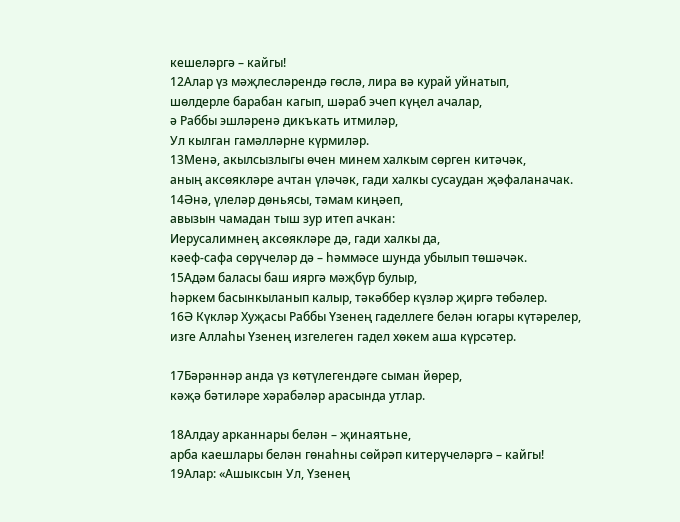кешеләргә – кайгы!
12Алар үз мәҗлесләрендә гөслә, лира вә курай уйнатып,
шөлдерле барабан кагып, шәраб эчеп күңел ачалар,
ә Раббы эшләренә дикъкать итмиләр,
Ул кылган гамәлләрне күрмиләр.
13Менә, акылсызлыгы өчен минем халкым сөрген китәчәк,
аның аксөякләре ачтан үләчәк, гади халкы сусаудан җәфаланачак.
14Әнә, үлеләр дөньясы, тәмам киңәеп,
авызын чамадан тыш зур итеп ачкан:
Иерусалимнең аксөякләре дә, гади халкы да,
кәеф-сафа сөрүчеләр дә – һәммәсе шунда убылып төшәчәк.
15Адәм баласы баш ияргә мәҗбүр булыр,
һәркем басынкыланып калыр, тәкәббер күзләр җиргә төбәлер.
16Ә Күкләр Хуҗасы Раббы Үзенең гаделлеге белән югары күтәрелер,
изге Аллаһы Үзенең изгелеген гадел хөкем аша күрсәтер.

17Бәрәннәр анда үз көтүлегендәге сыман йөрер,
кәҗә бәтиләре хәрабәләр арасында утлар.

18Алдау арканнары белән – җинаятьне,
арба каешлары белән гөнаһны сөйрәп китерүчеләргә – кайгы!
19Алар: «Ашыксын Ул, Үзенең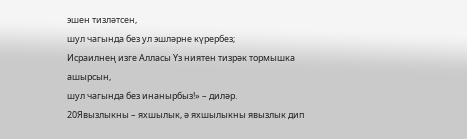эшен тизләтсен,
шул чагында без ул эшләрне күрербез;
Исраилнең изге Алласы Үз ниятен тизрәк тормышка ашырсын,
шул чагында без инанырбыз!» – диләр.
20Явызлыкны – яхшылык, ә яхшылыкны явызлык дип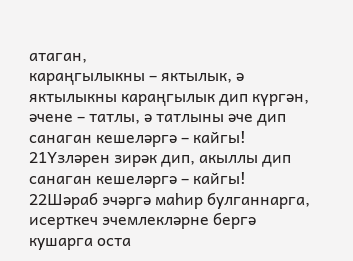атаган,
караңгылыкны – яктылык, ә яктылыкны караңгылык дип күргән,
әчене – татлы, ә татлыны әче дип санаган кешеләргә – кайгы!
21Үзләрен зирәк дип, акыллы дип санаган кешеләргә – кайгы!
22Шәраб эчәргә маһир булганнарга,
исерткеч эчемлекләрне бергә кушарга оста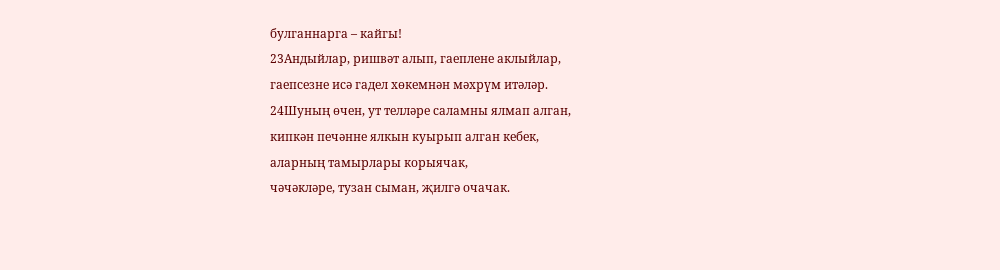булганнарга – кайгы!
23Андыйлар, ришвәт алып, гаеплене аклыйлар,
гаепсезне исә гадел хөкемнән мәхрүм итәләр.
24Шуның өчен, ут телләре саламны ялмап алган,
кипкән печәнне ялкын куырып алган кебек,
аларның тамырлары корыячак,
чәчәкләре, тузан сыман, җилгә очачак.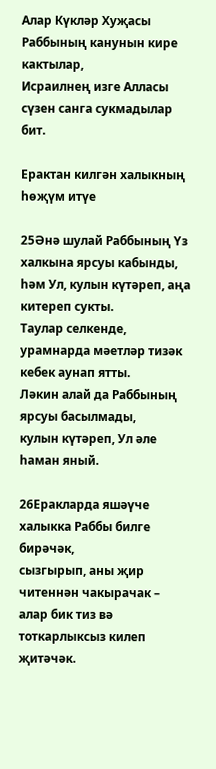Алар Күкләр Хуҗасы Раббының канунын кире кактылар,
Исраилнең изге Алласы сүзен санга сукмадылар бит.

Ерактан килгән халыкның һөҗүм итүе

25Әнә шулай Раббының Үз халкына ярсуы кабынды,
һәм Ул, кулын күтәреп, аңа китереп сукты.
Таулар селкенде, урамнарда мәетләр тизәк кебек аунап ятты.
Ләкин алай да Раббының ярсуы басылмады,
кулын күтәреп, Ул әле һаман яный.

26Еракларда яшәүче халыкка Раббы билге бирәчәк,
сызгырып, аны җир читеннән чакырачак –
алар бик тиз вә тоткарлыксыз килеп җитәчәк.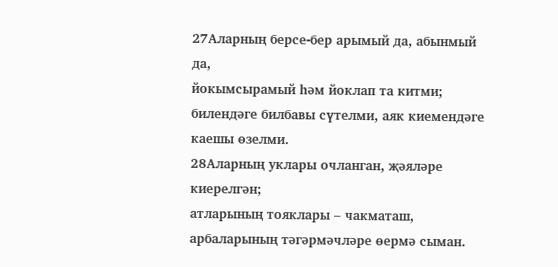27Аларның берсе-бер арымый да, абынмый да,
йокымсырамый һәм йоклап та китми;
билендәге билбавы сүтелми, аяк киемендәге каешы өзелми.
28Аларның уклары очланган, җәяләре киерелгән;
атларының тояклары – чакматаш,
арбаларының тәгәрмәчләре өермә сыман.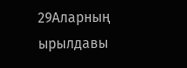29Аларның ырылдавы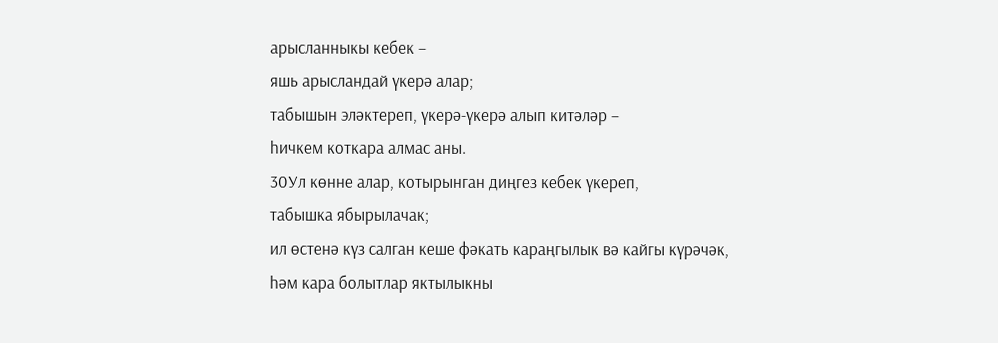арысланныкы кебек –
яшь арысландай үкерә алар;
табышын эләктереп, үкерә-үкерә алып китәләр –
һичкем коткара алмас аны.
30Ул көнне алар, котырынган диңгез кебек үкереп,
табышка ябырылачак;
ил өстенә күз салган кеше фәкать караңгылык вә кайгы күрәчәк,
һәм кара болытлар яктылыкны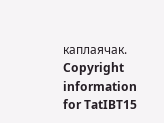каплаячак.
Copyright information for TatIBT15